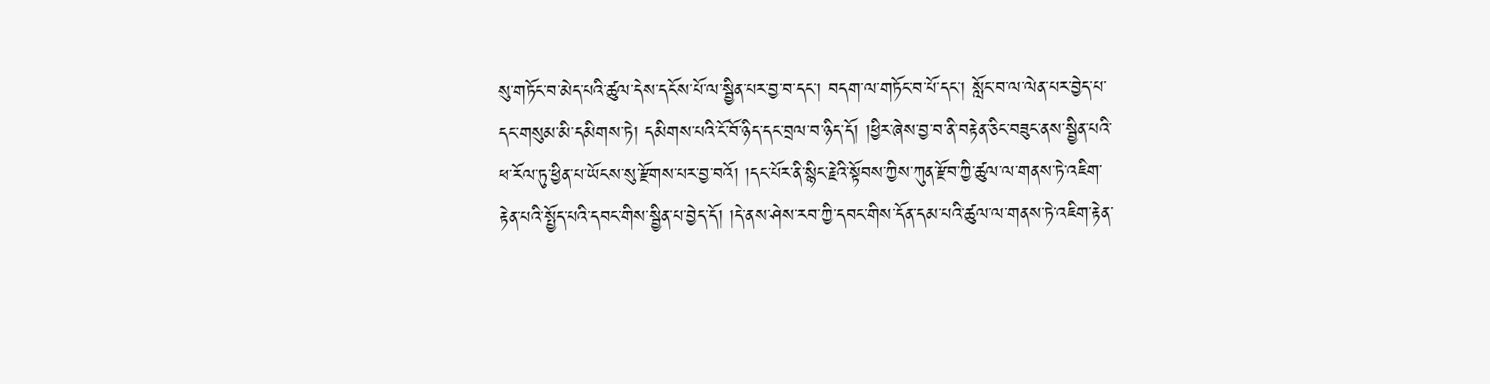སུ་གཏོང་བ་མེད་པའི་ཚུལ་དེས་དངོས་པོ་ལ་སྦྱིན་པར་བྱ་བ་དང་། བདག་ལ་གཏོང་བ་པོ་དང་། སློང་བ་ལ་ལེན་པར་བྱེད་པ་དང་གསུམ་མི་དམིགས་ཏེ། དམིགས་པའི་ངོ་བོ་ཉིད་དང་བྲལ་བ་ཉིད་དོ། །ཕྱིར་ཞེས་བྱ་བ་ནི་བརྟེན་ཅིང་བཟུང་ནས་སྦྱིན་པའི་ཕ་རོལ་ཏུ་ཕྱིན་པ་ཡོངས་སུ་རྫོགས་པར་བྱ་བའོ། །དང་པོར་ནི་སྙིང་རྗེའི་སྟོབས་ཀྱིས་ཀུན་རྫོབ་ཀྱི་ཚུལ་ལ་གནས་ཏེ་འཇིག་རྟེན་པའི་སྤྱོད་པའི་དབང་གིས་སྦྱིན་པ་བྱེད་དོ། །དེ་ནས་ཤེས་རབ་ཀྱི་དབང་གིས་དོན་དམ་པའི་ཚུལ་ལ་གནས་ཏེ་འཇིག་རྟེན་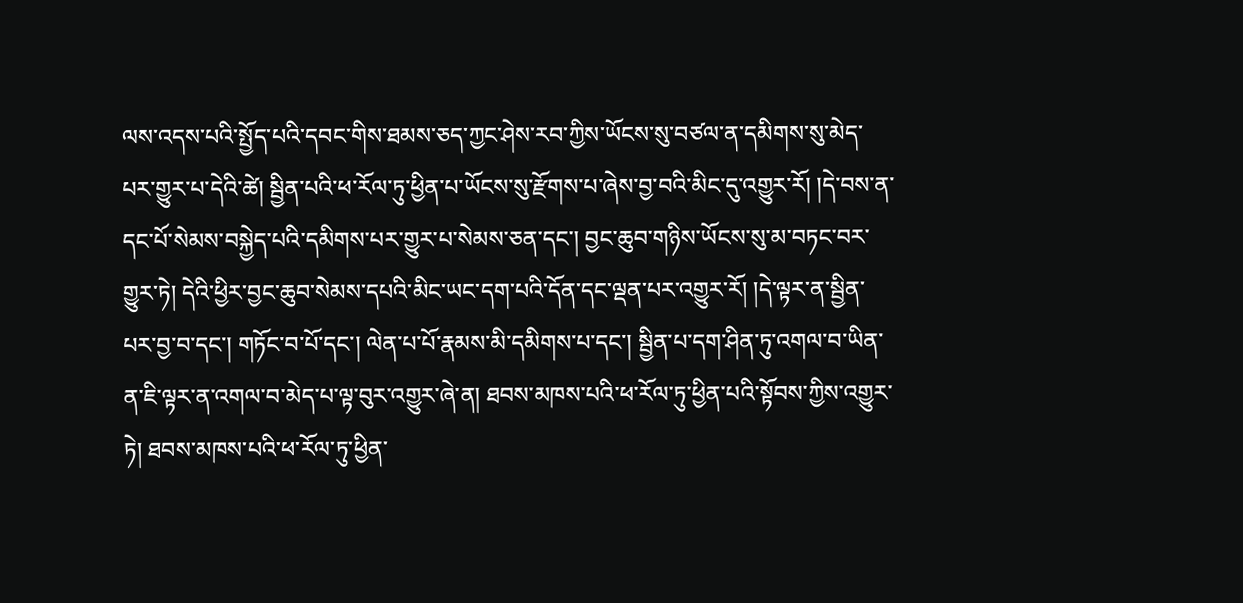ལས་འདས་པའི་སྤྱོད་པའི་དབང་གིས་ཐམས་ཅད་ཀྱང་ཤེས་རབ་ཀྱིས་ཡོངས་སུ་བཙལ་ན་དམིགས་སུ་མེད་པར་གྱུར་པ་དེའི་ཚེ། སྦྱིན་པའི་ཕ་རོལ་ཏུ་ཕྱིན་པ་ཡོངས་སུ་རྫོགས་པ་ཞེས་བྱ་བའི་མིང་དུ་འགྱུར་རོ། །དེ་བས་ན་དང་པོ་སེམས་བསྐྱེད་པའི་དམིགས་པར་གྱུར་པ་སེམས་ཅན་དང་། བྱང་ཆུབ་གཉིས་ཡོངས་སུ་མ་བཏང་བར་གྱུར་ཏེ། དེའི་ཕྱིར་བྱང་ཆུབ་སེམས་དཔའི་མིང་ཡང་དག་པའི་དོན་དང་ལྡན་པར་འགྱུར་རོ། །དེ་ལྟར་ན་སྦྱིན་པར་བྱ་བ་དང་། གཏོང་བ་པོ་དང་། ལེན་པ་པོ་རྣམས་མི་དམིགས་པ་དང་། སྦྱིན་པ་དག་ཤིན་ཏུ་འགལ་བ་ཡིན་ན་ཇི་ལྟར་ན་འགལ་བ་མེད་པ་ལྟ་བུར་འགྱུར་ཞེ་ན། ཐབས་མཁས་པའི་ཕ་རོལ་ཏུ་ཕྱིན་པའི་སྟོབས་ཀྱིས་འགྱུར་ཏེ། ཐབས་མཁས་པའི་ཕ་རོལ་ཏུ་ཕྱིན་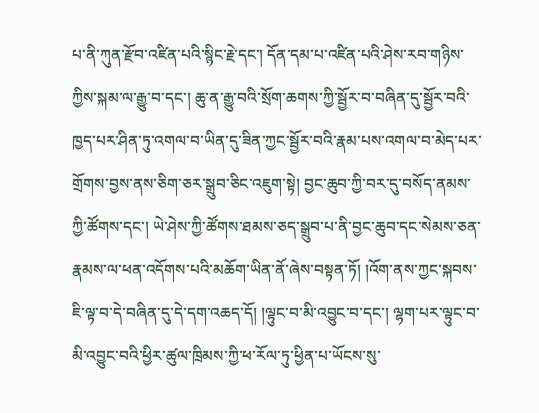པ་ནི་ཀུན་རྫོབ་འཛིན་པའི་སྙིང་རྗེ་དང་། དོན་དམ་པ་འཛིན་པའི་ཤེས་རབ་གཉིས་ཀྱིས་སྐམ་ལ་རྒྱུ་བ་དང་། ཆུ་ན་རྒྱུ་བའི་སྲོག་ཆགས་ཀྱི་སྦྱོར་བ་བཞིན་དུ་སྦྱོར་བའི་ཁྱད་པར་ཤིན་ཏུ་འགལ་བ་ཡིན་དུ་ཟིན་ཀྱང་སྦྱོར་བའི་རྣམ་པས་འགལ་བ་མེད་པར་གྲོགས་བྱས་ནས་ཅིག་ཅར་སྒྲུབ་ཅིང་འཇུག་སྟེ། བྱང་ཆུབ་ཀྱི་བར་དུ་བསོད་ནམས་ཀྱི་ཚོགས་དང་། ཡེ་ཤེས་ཀྱི་ཚོགས་ཐམས་ཅད་སྒྲུབ་པ་ནི་བྱང་ཆུབ་དང་སེམས་ཅན་རྣམས་ལ་ཕན་འདོགས་པའི་མཆོག་ཡིན་ནོ་ཞེས་བསྟན་ཏོ། །འོག་ནས་ཀྱང་སྐབས་ཇི་ལྟ་བ་དེ་བཞིན་དུ་དེ་དག་འཆད་དོ། །ལྟུང་བ་མི་འབྱུང་བ་དང་། ལྷག་པར་ལྟུང་བ་མི་འབྱུང་བའི་ཕྱིར་ཚུལ་ཁྲིམས་ཀྱི་ཕ་རོལ་ཏུ་ཕྱིན་པ་ཡོངས་སུ་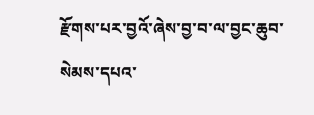རྫོགས་པར་བྱའོ་ཞེས་བྱ་བ་ལ་བྱང་ཆུབ་སེམས་དཔའ་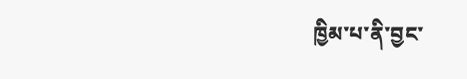ཁྱིམ་པ་ནི་བྱང་